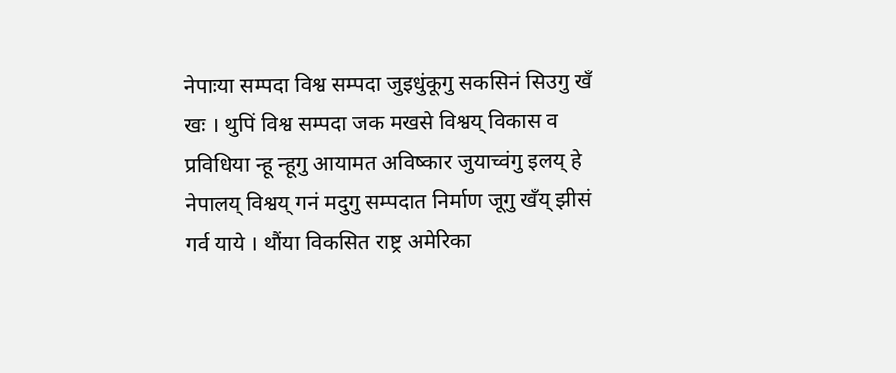नेपाःया सम्पदा विश्व सम्पदा जुइधुंकूगु सकसिनं सिउगु खँ खः । थुपिं विश्व सम्पदा जक मखसे विश्वय् विकास व प्रविधिया न्हू न्हूगु आयामत अविष्कार जुयाच्वंगु इलय् हे नेपालय् विश्वय् गनं मदुगु सम्पदात निर्माण जूगु खँय् झीसं गर्व याये । थौंया विकसित राष्ट्र अमेरिका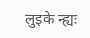लुइके न्ह्यः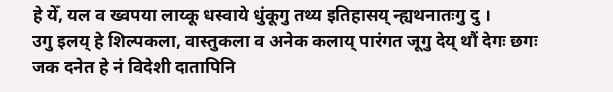हे येँ, यल व ख्वपया लाय्कू धस्वाये धुंकूगु तथ्य इतिहासय् न्ह्यथनातःगु दु ।
उगु इलय् हे शिल्पकला, वास्तुकला व अनेक कलाय् पारंगत जूगु देय् थौं देगः छगः जक दनेत हे नं विदेशी दातापिनि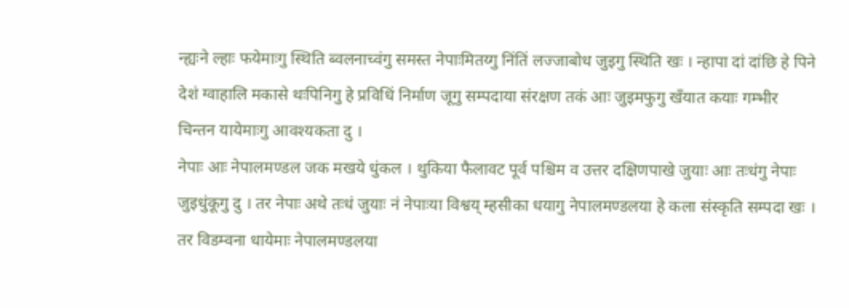न्ह्यःने ल्हाः फयेमाःगु स्थिति ब्वलनाच्वंगु समस्त नेपाःमितय्गु निंतिं लज्जाबोध जुइगु स्थिति खः । न्हापा दां दांछि हे पिने देशं ग्वाहालि मकासे थःपिनिगु हे प्रविधिं निर्माण जूगु सम्पदाया संरक्षण तकं आः जुइमफुगु खँयात कयाः गम्भीर चिन्तन यायेमाःगु आवश्यकता दु ।
नेपाः आः नेपालमण्डल जक मखये धुंकल । थुकिया फैलावट पूर्व पश्चिम व उत्तर दक्षिणपाखे जुयाः आः तःधंगु नेपाः जुइधुंकूगु दु । तर नेपाः अथे तःधं जुयाः नं नेपाःया विश्वय् म्हसीका धयागु नेपालमण्डलया हे कला संस्कृति सम्पदा खः । तर विडम्वना धायेमाः नेपालमण्डलया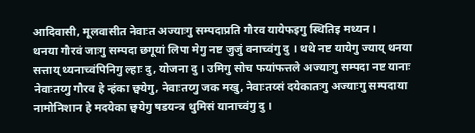आदिवासी, मूलवासीत नेवाःत अज्याःगु सम्पदाप्रति गौरव यायेफइगु स्थितिइ मथ्यन ।
थनया गौरवं जाःगु सम्पदा छगूयां लिपा मेगु नष्ट जुजुं वनाच्वंगु दु । थथे नष्ट यायेगु ज्याय् थनया सत्ताय् थ्यनाच्वंपिनिगु ल्हाः दु, योजना दु । उमिगु सोच फयांफत्तले अज्याःगु सम्पदा नष्ट यानाः नेवाःतय्गु गौरव हे न्हंका छ्वयेगु, नेवाःतय्गु जक मखु, नेवाःतय्सं दयेकातःगु अज्याःगु सम्पदाया नामोनिशान हे मदयेका छ्वयेगु षडयन्त्र थुमिसं यानाच्वंगु दु ।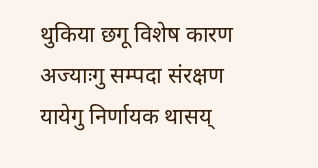थुकिया छगू विशेष कारण अज्याःगु सम्पदा संरक्षण यायेगु निर्णायक थासय्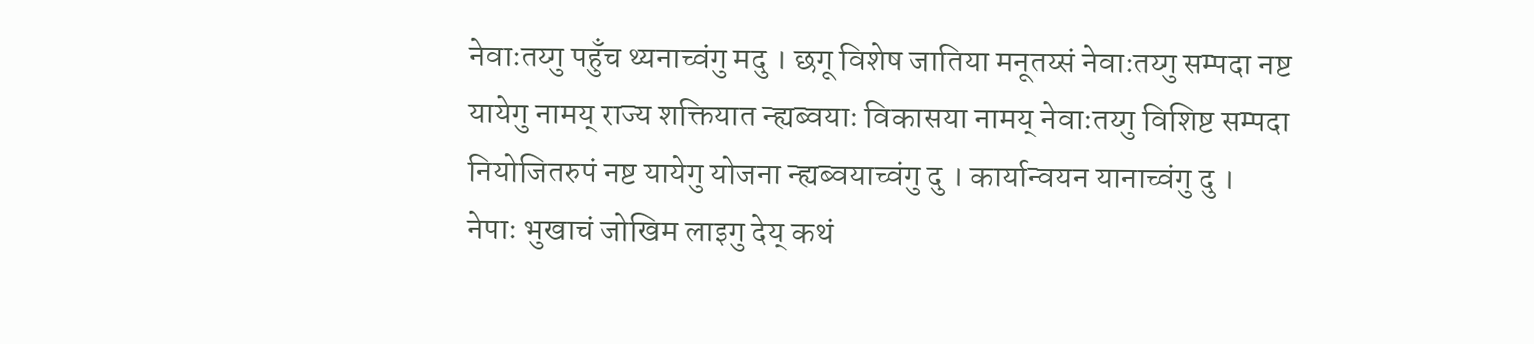नेवाःतय्गु पहुँच थ्यनाच्वंगु मदु । छगू विशेष जातिया मनूतय्सं नेवाःतय्गु सम्पदा नष्ट यायेगु नामय् राज्य शक्तियात न्ह्यब्वयाः विकासया नामय् नेवाःतय्गु विशिष्ट सम्पदा नियोजितरुपं नष्ट यायेगु योजना न्ह्यब्वयाच्वंगु दु । कार्यान्वयन यानाच्वंगु दु ।
नेपाः भुखाचं जोखिम लाइगु देय् कथं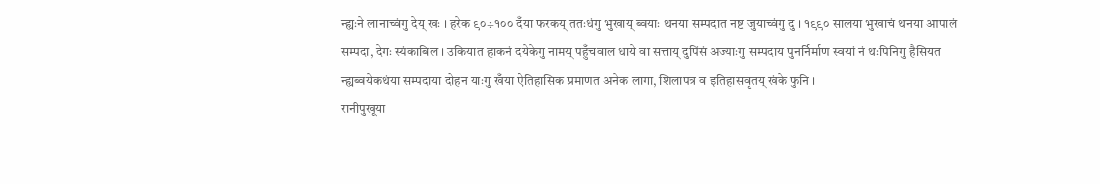न्ह्यःने लानाच्वंगु देय् खः । हरेक ९०÷१०० दँया फरकय् ततःधंगु भुखाय् ब्वयाः थनया सम्पदात नष्ट जुयाच्वंगु दु । १९९० सालया भुखाचं थनया आपालं सम्पदा, देगः स्यंकाबिल । उकियात हाकनं दयेकेगु नामय् पहुँचवाल धाये वा सत्ताय् दुपिंसं अज्याःगु सम्पदाय पुनर्निर्माण स्वयां नं थःपिनिगु हैसियत न्ह्यब्वयेकथंया सम्पदाया दोहन याःगु खँया ऐतिहासिक प्रमाणत अनेक लागा, शिलापत्र व इतिहासवृतय् खंके फुनि ।
रानीपुखूया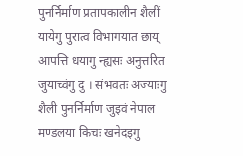पुनर्निर्माण प्रतापकालीन शैलीं
यायेगु पुरात्व विभागयात छाय् आपत्ति धयागु न्ह्यसः अनुत्तरित जुयाच्वंगु दु । संभवतः अज्याःगु शैली पुनर्निर्माण जुइवं नेपाल मण्डलया किचः खनेदइगु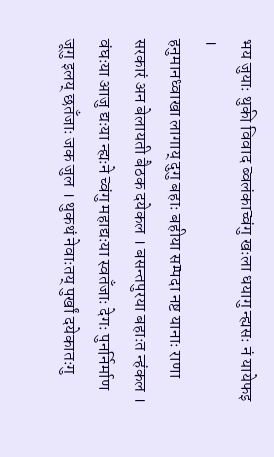भय जुयाः थुकी विवाद ब्वलंकाच्वंगु खःला धयागु न्ह्यसः नं यायेफइ ।
हनुमानध्वाखा लागाय् दुगु बहाः बहीया सम्पदा नष्ट यानाः राणा सरकारं अन बेलायती बैठक दयेकल । बसन्तपुरया बहाःत न्हंकल । वंघःया आजु द्यःया न्ह्यःने च्वंगु महाद्यःया स्वतँजाः देगः पुनर्निर्माण जूगु इलय् छतँजाः जक जुल । थुकथं नेवाःतय् पुर्खां दयेकातःगु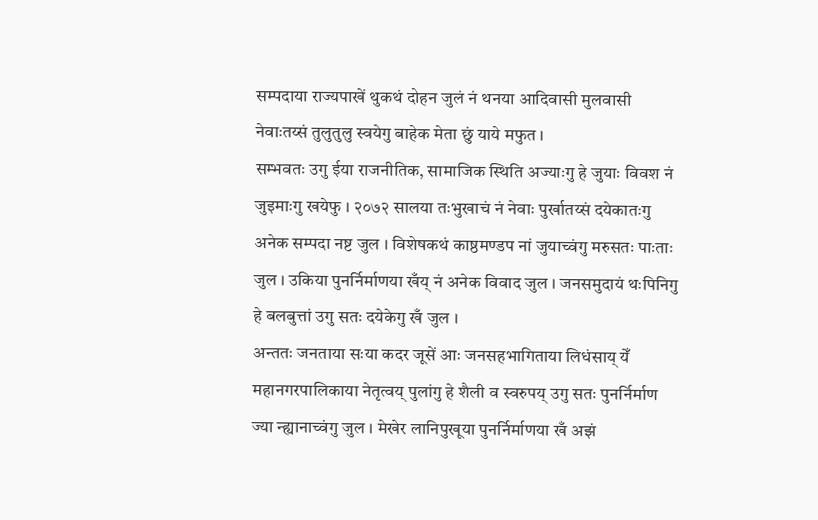सम्पदाया राज्यपाखें थुकथं दोहन जुलं नं थनया आदिवासी मुलवासी नेवाःतय्सं तुलुतुलु स्वयेगु बाहेक मेता छुं याये मफुत ।
सम्भवतः उगु ईया राजनीतिक, सामाजिक स्थिति अज्याःगु हे जुयाः विवश नं जुइमाःगु खयेफु । २०७२ सालया तःभुखाचं नं नेवाः पुर्खातय्सं दयेकातःगु अनेक सम्पदा नष्ट जुल । विशेषकथं काष्ठमण्डप नां जुयाच्वंगु मरुसतः पाःताः जुल । उकिया पुनर्निर्माणया खँय् नं अनेक विवाद जुल । जनसमुदायं थःपिनिगु हे बलबुत्तां उगु सतः दयेकेगु खँ जुल ।
अन्ततः जनताया सःया कदर जूसें आः जनसहभागिताया लिधंसाय् येँ महानगरपालिकाया नेतृत्वय् पुलांगु हे शैली व स्वरुपय् उगु सतः पुनर्निर्माण ज्या न्ह्यानाच्वंगु जुल । मेखेर लानिपुखूया पुनर्निर्माणया खँ अझं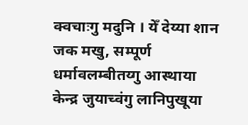क्वचाःगु मदुनि । येँ देय्या शान जक मखु, सम्पूर्ण धर्मावलम्बीतय्गु आस्थाया केन्द्र जुयाच्वंगु लानिपुखूया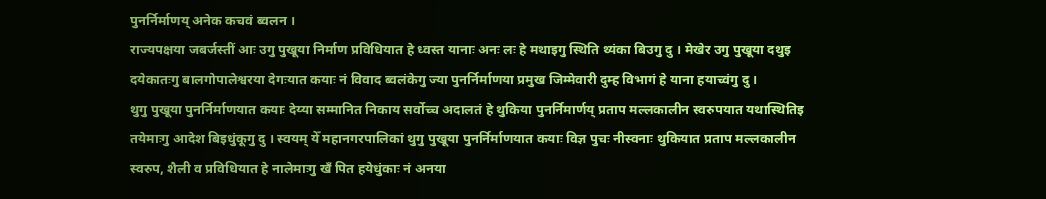पुनर्निर्माणय् अनेक कचवं ब्वलन ।
राज्यपक्षया जबर्जस्तीं आः उगु पुखूया निर्माण प्रविधियात हे ध्वस्त यानाः अनः लः हे मथाइगु स्थिति थ्यंका बिउगु दु । मेखेर उगु पुखूया दथुइ दयेकातःगु बालगोपालेश्वरया देगःयात कयाः नं विवाद ब्वलंकेगु ज्या पुनर्निर्माणया प्रमुख जिम्मेवारी दुम्ह विभागं हे याना हयाच्वंगु दु ।
थुगु पुखूया पुनर्निर्माणयात कयाः देय्या सम्मानित निकाय सर्वोच्च अदालतं हे थुकिया पुनर्निमार्णय् प्रताप मल्लकालीन स्वरुपयात यथास्थितिइ तयेमाःगु आदेश बिइधुंकूगु दु । स्वयम् येँ महानगरपालिकां थुगु पुखूया पुनर्निर्माणयात कयाः विज्ञ पुचः नीस्वनाः थुकियात प्रताप मल्लकालीन स्वरुप, शैली व प्रविधियात हे नालेमाःगु खँ पित हयेधुंकाः नं अनया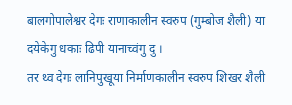बालगोपालेश्वर देगः राणाकालीन स्वरुप (गुम्बोज शैली) या दयेकेगु धकाः ढिपी यानाच्वंगु दु ।
तर थ्व देगः लानिपुखूया निर्माणकालीन स्वरुप शिखर शैली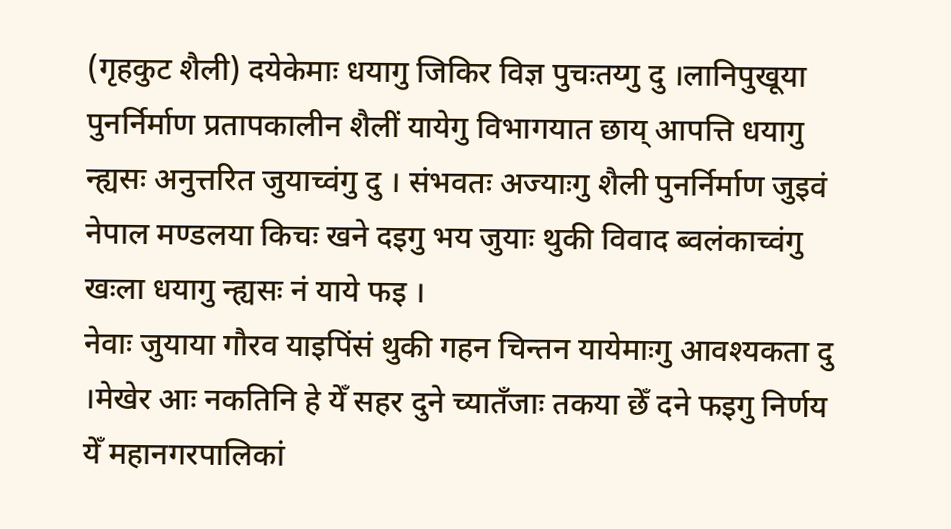(गृहकुट शैली) दयेकेमाः धयागु जिकिर विज्ञ पुचःतय्गु दु ।लानिपुखूया पुनर्निर्माण प्रतापकालीन शैलीं यायेगु विभागयात छाय् आपत्ति धयागु न्ह्यसः अनुत्तरित जुयाच्वंगु दु । संभवतः अज्याःगु शैली पुनर्निर्माण जुइवं नेपाल मण्डलया किचः खने दइगु भय जुयाः थुकी विवाद ब्वलंकाच्वंगु खःला धयागु न्ह्यसः नं याये फइ ।
नेवाः जुयाया गौरव याइपिंसं थुकी गहन चिन्तन यायेमाःगु आवश्यकता दु ।मेखेर आः नकतिनि हे येँ सहर दुने च्यातँजाः तकया छेँ दने फइगु निर्णय येँ महानगरपालिकां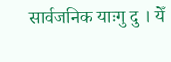सार्वजनिक याःगु दु । येँ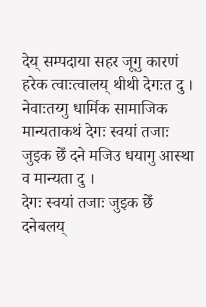देय् सम्पदाया सहर जूगु कारणं हरेक त्वाःत्वालय् थीथी देगःत दु । नेवाःतय्गु धार्मिक सामाजिक मान्यताकथं देगः स्वयां तजाः जुइक छेँ दने मजिउ धयागु आस्था व मान्यता दु ।
देगः स्वयां तजाः जुइक छेँ दनेबलय्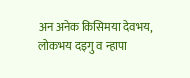अन अनेक किसिमया देवभय, लोकभय दइगु व न्हापा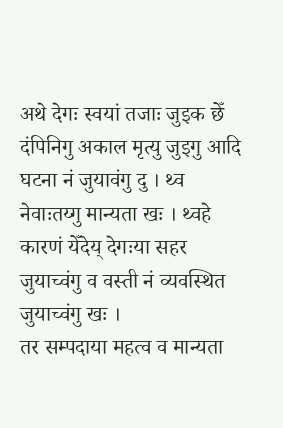अथे देगः स्वयां तजाः जुइक छेँ दंपिनिगु अकाल मृत्यु जुइगु आदि घटना नं जुयावंगु दु । थ्व नेवाःतय्गु मान्यता खः । थ्वहे कारणं येँदेय् देगःया सहर जुयाच्वंगु व वस्ती नं व्यवस्थित जुयाच्वंगु खः ।
तर सम्पदाया महत्व व मान्यता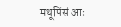मथूपिंसं आः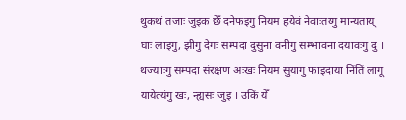थुकथं तजाः जुइक छेँ दनेफइगु नियम हयेवं नेवाःतय्गु मान्यताय् घाः लाइगु, झीगु देगः सम्पदा दुसुना वनीगु सम्भावना दयावःगु दु । थज्याःगु सम्पदा संरक्षण अःखः नियम सुयागु फाइदाया निंतिं लागू यायेत्यंगु खः, न्ह्यसः जुइ । उकिं येँ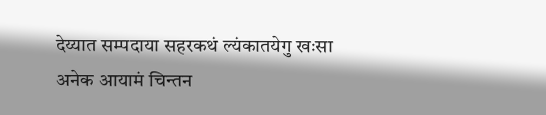देय्यात सम्पदाया सहरकथं ल्यंकातयेगु खःसा अनेक आयामं चिन्तन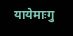यायेमाःगु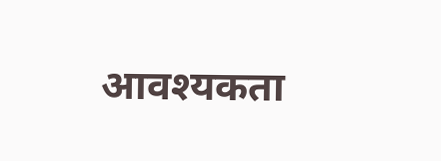आवश्यकता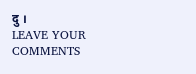दु ।
LEAVE YOUR COMMENTS